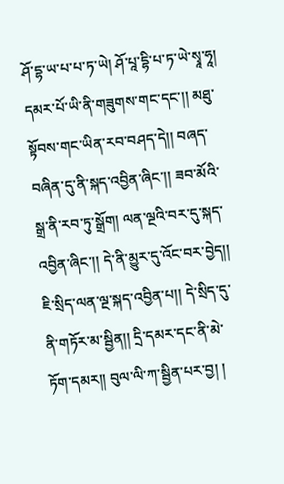ཤོ་དྷ་ཡ་པ་པ་ཏ་ཡེ། ཤོ་པཱ་དྷི་པ་ཏ་ཡེ་སྭཱ་ཧཱ། དམར་པོ་ཡི་ནི་གཟུགས་གང་དང་།། མཐུ་སྟོབས་གང་ཡིན་རབ་བཤད་དེ།། བཞད་བཞིན་དུ་ནི་སྐད་འབྱིན་ཞིང་།། ཟབ་མོའི་སྒྲ་ནི་རབ་ཏུ་སྒྲོག། ལན་ལྔའི་བར་དུ་སྐད་འབྱིན་ཞིང་།། དེ་ནི་མྱུར་དུ་འོང་བར་བྱེད།། ཇི་སྲིད་ལན་ལྔ་སྐད་འབྱིན་པ།། དེ་སྲིད་དུ་ནི་གཏོར་མ་སྦྱིན།། དྲི་དམར་དང་ནི་མེ་ཏོག་དམར།། བུལ་ལི་ཀ་སྦྱིན་པར་བྱ། །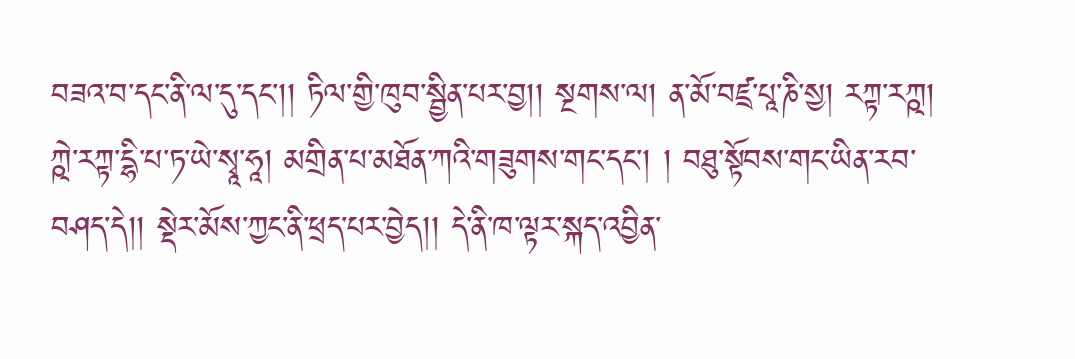བཟའ་བ་དང་ནི་ལ་དུ་དང་།། ཏིལ་གྱི་ཁུབ་སྦྱིན་པར་བྱ།། སྔགས་ལ། ན་མོ་བཛྲ་པཱ་ཎི་སྱ། རཀྟ་རཀྵ། ཀྵེ་རཀྟ་དྷི་པ་ཏ་ཡེ་སྭཱ་ཧཱ། མགྲིན་པ་མཐོན་ཀའི་གཟུགས་གང་དང་། ། བཐུ་སྟོབས་གང་ཡིན་རབ་བཤད་དེ།། སྡེར་མོས་ཀྱང་ནི་ཕྲད་པར་བྱེད།། དེ་ནི་ཁ་ལྟར་སྐད་འབྱིན་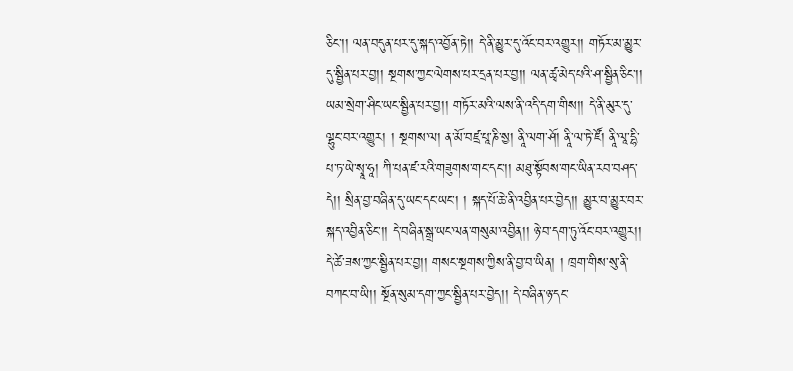ཅིང་།། ལན་བདུན་པར་དུ་སྐད་འབྱོན་ཏེ།། དེ་ནི་མྱུར་དུ་འོང་བར་འགྱུར།། གཏོར་མ་མྱུར་དུ་སྦྱིན་པར་བྱ།། སྔགས་ཀྱང་ལེགས་པར་དྲན་པར་བྱ།། ལན་ཚྭ་མེད་པའི་ཤ་སྦྱིན་ཅིང་།། ཡམ་སྲེག་ཤིང་ཡང་སྦྱིན་པར་བྱ།། གཏོར་མའི་ལས་ནི་འདི་དག་གིས།། དེ་ནི་མུར་དུ་ལྷུང་བར་འགྱུར། ། སྔགས་ལ། ན་མོ་བཛྲ་པཱ་ཎི་སྱ། ནཱི་ལག་ཤོ། ནཱི་ལ་ཏེ་ཛོ། ནཱི་ལཱ་དྷི་པ་ཏ་ཡེ་སྭཱ་ཧཱ། ཀི་པན་ཛ་རའི་གཟུགས་གང་དང་།། མཐུ་སྟོབས་གང་ཡིན་རབ་བཤད་དེ།། སྲིན་བྱ་བཞིན་དུ་ཡང་དང་ཡང་། ། སྐད་པོ་ཆེ་ནི་འབྱིན་པར་བྱེད།། མྱུར་བ་མྱུར་བར་སྐད་འབྱིན་ཅིང་།། དེ་བཞིན་སྒྲ་ཡང་ལན་གསུམ་འབྱིན།། ཉེ་བ་དག་ཏུ་འོང་བར་འགྱུར།། དེ་ཚེ་ཟས་ཀྱང་སྦྱིན་པར་བྱ།། གསང་སྔགས་ཀྱིས་ནི་བྱ་བ་ཡིན། ། ཁྲག་གིས་སུ་ནི་བཀང་བ་ཡི།། སྔོན་སུམ་དག་ཀྱང་སྦྱིན་པར་བྱེད།། དེ་བཞིན་ཉ་དང་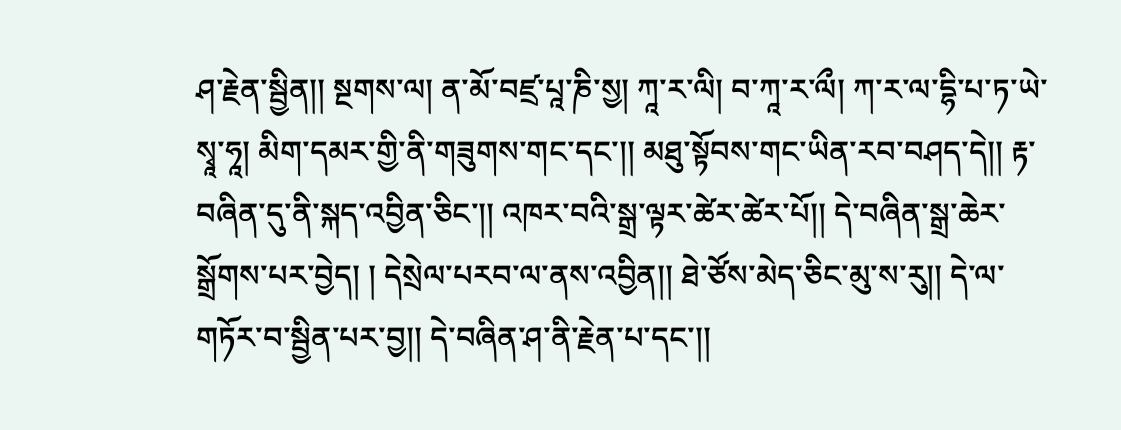ཤ་རྗེན་སྦྱིན།། སྔགས་ལ། ན་མོ་བཛྲ་པཱ་ཎི་སྱ། ཀཱ་ར་ལི། བ་ཀཱ་ར་ལྀ། ཀ་ར་ལ་དྷི་པ་ཏ་ཡེ་སྭཱ་ཧཱ། མིག་དམར་གྱི་ནི་གཟུགས་གང་དང་།། མཐུ་སྟོབས་གང་ཡིན་རབ་བཤད་དེ།། རྟ་བཞིན་དུ་ནི་སྐད་འབྱིན་ཅིང་།། འཁར་བའི་སྒྲ་ལྟར་ཚེར་ཚེར་པོ།། དེ་བཞིན་སྒྲ་ཆེར་སྒྲོགས་པར་བྱེད། ། དེསྲེལ་པརབ་ལ་ནས་འབྱིན།། ཐེ་ཙོས་མེད་ཅིང་མུ་ས་རུ།། དེ་ལ་གཏོར་བ་སྦྱིན་པར་བྱ།། དེ་བཞིན་ཤ་ནི་རྗེན་པ་དང་།།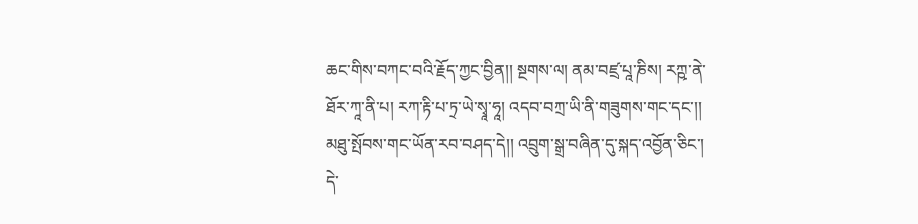ཆང་གིས་བཀང་བའི་རྗོད་ཀྱང་བྱིན།། སྔགས་ལ། ནམ་བཛྲ་པཱ་ཎིས། རཀྵ་ནེ་ཐོར་ཀཱ་ནི་པ། རཀ་རྟི་པ་ཏྲ་ཡེ་སྭཱ་ཧཱ། འདབ་བཀྲ་ཡི་ནི་གཟུགས་གང་དང་།། མཐུ་སྤོབས་གང་ཡོན་རབ་བཤད་དེ།། འབྲུག་སྒྲ་བཞིན་དུ་སྐད་འབྱོན་ཅིང་། དེ་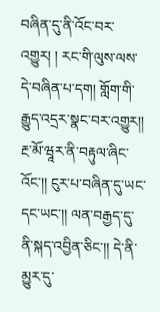བཞིན་དུ་ནི་འོང་བར་འགྱུར། ། རང་གི་ལུས་ལས་དེ་བཞིན་པ་དག། གློག་གི་རྒྱུད་འདྲར་སྣང་བར་འགྱུར།། རྔ་མོ་ཝཱར་ནི་བརྟུལ་ཞིང་འོང་།། ངུར་པ་བཞིན་དུ་ཡང་དང་ཡང་།། ལན་བརྒྱད་དུ་ནི་སྐད་འབྱིན་ཅིང་།། དེ་ནི་མྱུར་དུ་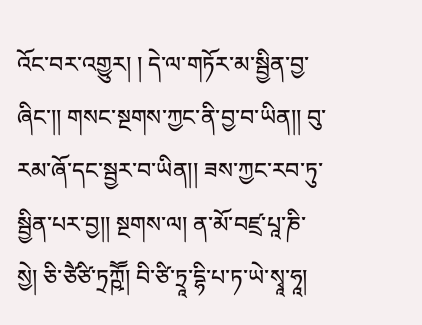འོང་བར་འགྱུར། ། དེ་ལ་གཏོར་མ་སྦྱིན་བྱ་ཞིང་།། གསང་སྔགས་ཀྱང་ནི་བྱ་བ་ཡིན།། བུ་རམ་ཞོ་དང་སྦྱར་བ་ཡིན།། ཟས་ཀྱང་རབ་ཏུ་སྦྱིན་པར་བྱ།། སྔགས་ལ། ན་མོ་བཛྲ་པཱ་ཎི་སྱེ། ཅི་ཙཻཙི་ཏྲཀྵཽ། བི་ཙི་ཏྲཱ་དྷི་པ་ཏ་ཡེ་སྭཱ་ཧཱ།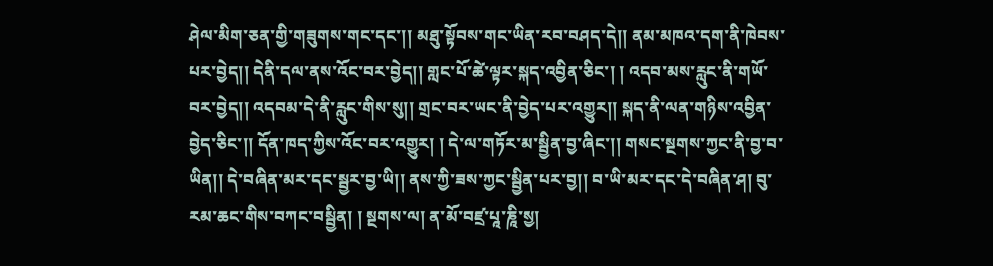ཤེལ་མིག་ཅན་གྱི་གཟུགས་གང་དང་།། མཐུ་སྟོབས་གང་ཡིན་རབ་བཤད་དེ།། ནམ་མཁའ་དག་ནི་ཁེབས་པར་བྱེད།། དེནི་དལ་ནས་འོང་བར་བྱེད།། གླང་པོ་ཚེ་ལྟར་སྐད་འབྱིན་ཅིང་། ། འདབ་མས་རླུང་ནི་གཡོ་བར་བྱེད།། འདབམ་དེ་ནི་རླུང་གིས་སུ།། གྲང་བར་ཡང་ནི་བྱེད་པར་འགྱུར།། སྐད་ནི་ལན་གཉིས་འབྱིན་བྱེད་ཅིང་།། དོན་ཁད་ཀྱིས་འོང་བར་འགྱུར། ། དེ་ལ་གཏོར་མ་སྦྱིན་བྱ་ཞིང་།། གསང་སྔགས་ཀྱང་ནི་བྱ་བ་ཡིན།། དེ་བཞིན་མར་དང་སྦྱར་བྱ་ཡི།། ནས་ཀྱི་ཟས་ཀྱང་སྦྱིན་པར་བྱ།། བ་ཡི་མར་དང་དེ་བཞིན་ཤ། བུ་རམ་ཆང་གིས་བཀང་བསྦྱིན། ། སྔགས་ལ། ན་མོ་བཛྲ་པཱ་ཎཱི་སྱ།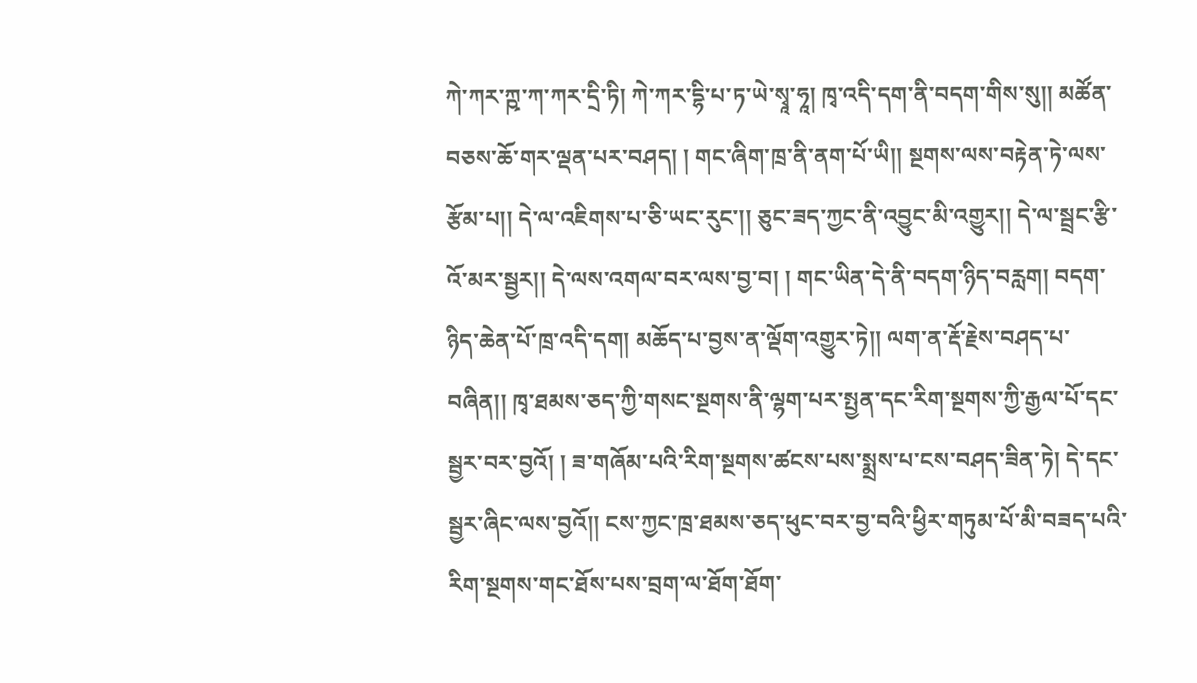ཀེ་ཀར་ཀྵ་ཀ་ཀར་དྲི་ཏི། ཀེ་ཀར་དྷི་པ་ཏ་ཡེ་སྭཱ་ཧཱ། ཁྭ་འདི་དག་ནི་བདག་གིས་སུ།། མཚོན་བཅས་ཆོ་གར་ལྡན་པར་བཤད། ། གང་ཞིག་ཁྲ་ནི་ནག་པོ་ཡི།། སྔགས་ལས་བརྟེན་ཏེ་ལས་རྩོམ་པ།། དེ་ལ་འཇིགས་པ་ཅི་ཡང་རུང་།། ཅུང་ཟད་ཀྱང་ནི་འབྱུང་མི་འགྱུར།། དེ་ལ་སྦྲང་རྩི་འོ་མར་སྦྱར།། དེ་ལས་འགལ་བར་ལས་བྱ་བ། ། གང་ཡིན་དེ་ནི་བདག་ཉིད་བརླག། བདག་ཉིད་ཆེན་པོ་ཁྲ་འདི་དག། མཆོད་པ་བྱས་ན་ལྡོག་འགྱུར་ཏེ།། ལག་ན་རྡོ་རྗེས་བཤད་པ་བཞིན།། ཁྭ་ཐམས་ཅད་ཀྱི་གསང་སྔགས་ནི་ལྷག་པར་སྤྱན་དང་རིག་སྔགས་ཀྱི་རྒྱལ་པོ་དང་སྦྱར་བར་བྱའོ། ། ཟ་གཞོམ་པའི་རིག་སྔགས་ཚངས་པས་སྨྲས་པ་ངས་བཤད་ཟིན་ཏེ། དེ་དང་སྦྱར་ཞིང་ལས་བྱའོ།། ངས་ཀྱང་ཁྲ་ཐམས་ཅད་ཕུང་བར་བྱ་བའི་ཕྱིར་གཏུམ་པོ་མི་བཟད་པའི་རིག་སྔགས་གང་ཐོས་པས་བྲག་ལ་ཐོག་ཐོག་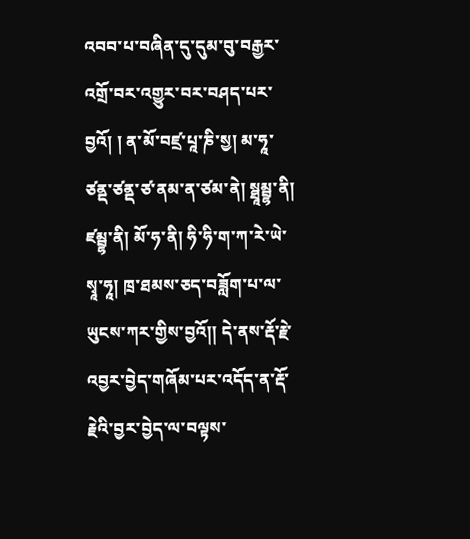འབབ་པ་བཞིན་དུ་དུམ་བུ་བརྒྱར་འགྲོ་བར་འགྱུར་བར་བཤད་པར་བྱའོ། ། ན་མོ་བཛྲ་པཱ་ཎི་སྱ། མ་ཧཱ་ཙནྡ་ཙནྡ་ཙ་ནམ་ན་ཙམ་ནེ། སྠཱམྦྷ་ནི། ཛམྦྷ་ནི། མོ་ཧ་ནི། ཧི་ཧི་ག་ཀ་རེ་ཡེ་སྭཱ་ཧཱ། ཁྲ་ཐམས་ཅད་བཟློག་པ་ལ་ཡུངས་ཀར་གྱིས་བྱའོ།། དེ་ནས་རྡོ་རྗེ་འབྱར་བྱེད་གཞོམ་པར་འདོད་ན་རྡོ་རྗེའི་བྱར་བྱེད་ལ་བལྟས་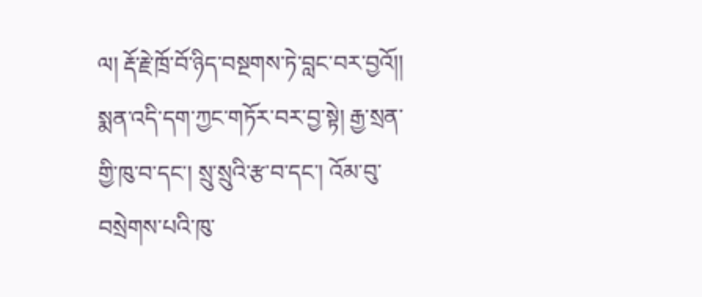ལ། རྡོ་རྗེ་ཁྲོ་བོ་ཉིད་བསྔགས་ཏེ་བླང་བར་བྱའོ།། སྨན་འདི་དག་ཀྱང་གཏོར་བར་བྱ་སྟེ། རྒྱ་སྲན་གྱི་ཁུ་བ་དང་། སྲུ་སྲུའི་རྩ་བ་དང་། འོམ་བུ་བསྲེགས་པའི་ཁུ་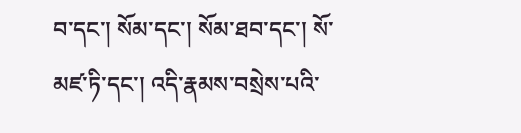བ་དང་། སོམ་དང་། སོམ་ཐབ་དང་། སོ་མཛ་ཏི་དང་། འདི་རྣམས་བསྲེས་པའི་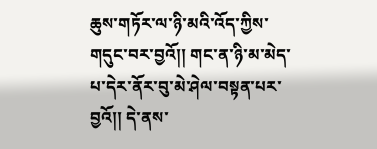ཆུས་གཏོར་ལ་ཉི་མའི་འོད་ཀྱིས་གདུང་བར་བྱའོ།། གང་ན་ཉི་མ་མེད་པ་དེར་ནོར་བུ་མེ་ཤེལ་བསྟན་པར་བྱའོ།། དེ་ནས་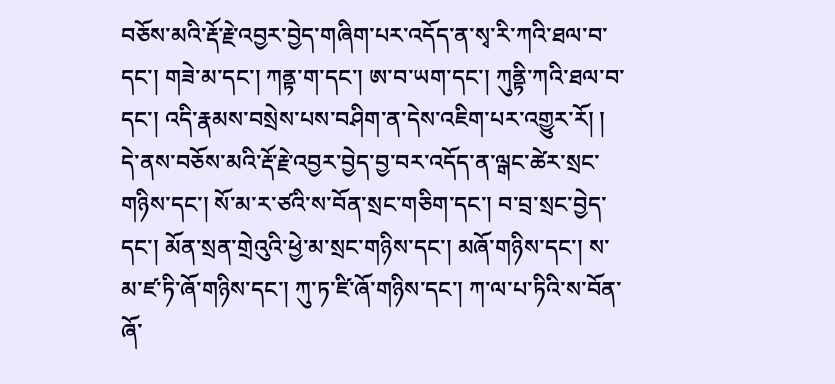བཅོས་མའི་རྡོ་རྗེ་འབྱར་བྱེད་གཞིག་པར་འདོད་ན་སྭ་རི་ཀའི་ཐལ་བ་དང་། གཟེ་མ་དང་། ཀནྟ་ག་དང་། ཨ་བ་ཡག་དང་། ཀུནྟི་ཀའི་ཐལ་བ་དང་། འདི་རྣམས་བསྲེས་པས་བཤིག་ན་དེས་འཇིག་པར་འགྱུར་རོ། ། དེ་ནས་བཅོས་མའི་རྡོ་རྗེ་འབྱར་བྱེད་བྱ་བར་འདོད་ན་ལྒང་ཚེར་སྲང་གཉིས་དང་། སོ་མ་ར་ཙའི་ས་བོན་སྲང་གཅིག་དང་། བ་བྲ་སྲང་བྱེད་དང་། མོན་སྲན་གྲེའུའི་ཕྱེ་མ་སྲང་གཉིས་དང་། མཞོ་གཉིས་དང་། ས་མ་ཛ་ཏི་ཞོ་གཉིས་དང་། ཀུ་ཏ་ཛི་ཞོ་གཉིས་དང་། ཀ་ལ་པ་ཏིའི་ས་བོན་ཞོ་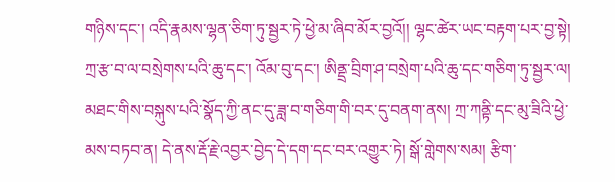གཉིས་དང་། འདི་རྣམས་ལྷན་ཅིག་ཏུ་སྦྱར་ཏེ་ཕྱེ་མ་ཞིབ་མོར་བྱའོ།། ལྷང་ཚེར་ཡང་བརྟག་པར་བྱ་སྟེ། ཀྲ་རྩ་བ་ལ་བསྲེགས་པའི་ཆུ་དང་། འོམ་བུ་དང་། ཨིནྡྲ་བྲིག་ཤ་བསྲེག་པའི་ཆུ་དང་གཅིག་ཏུ་སྦྱར་ལ། མཐང་གིས་བསྐུས་པའི་སྣོད་ཀྱི་ནང་དུ་ཟླ་བ་གཅིག་གི་བར་དུ་བནག་ནས། ཀྲ་ཀནྟི་དང་མུ་ཟིའི་ཕྱེ་མས་བཏབ་ན། དེ་ནས་རྡོ་རྗེ་འབྱར་བྱེད་དེ་དག་དང་བར་འགྱུར་ཏེ། སྒོ་གླེགས་སམ། རྩིག་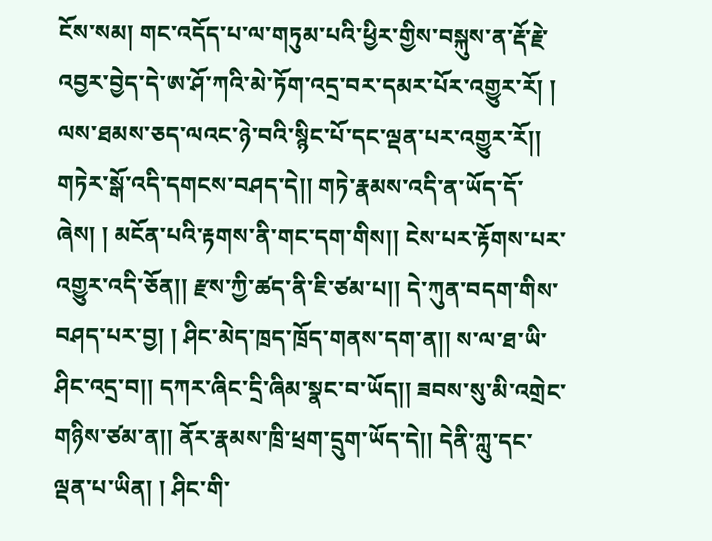ངོས་སམ། གང་འདོད་པ་ལ་གཏུམ་པའི་ཕྱིར་གྱིས་བསྐུས་ན་རྡོ་རྗེ་འབྱར་བྱེད་དེ་ཨ་ཤོ་ཀའི་མེ་ཏོག་འདྲ་བར་དམར་པོར་འགྱུར་རོ། ། ལས་ཐམས་ཅད་ལའང་ཉེ་བའི་སྙིང་པོ་དང་ལྡན་པར་འགྱུར་རོ།། གཏེར་སྒོ་འདི་དགངས་བཤད་དེ།། གཏེ་རྣམས་འདི་ན་ཡོད་དོ་ཞེས། ། མངོན་པའི་རྟགས་ནི་གང་དག་གིས།། ངེས་པར་རྟོགས་པར་འགྱུར་འདི་ཅོན།། རྫས་ཀྱི་ཚད་ནི་ཇི་ཙམ་པ།། དེ་ཀུན་བདག་གིས་བཤད་པར་བྱ། ། ཤིང་མེད་ཁྲད་ཁྲོད་གནས་དག་ན།། ས་ལ་ཐ་ཡི་ཤིང་འདྲ་བ།། དཀར་ཞིང་དྲི་ཞིམ་སྣང་བ་ཡོད།། ཟབས་སུ་མི་འགྲེང་གཉིས་ཙམ་ན།། ནོར་རྣམས་ཁྲི་ཕྲག་དྲུག་ཡོད་དེ།། དེནི་ཀླུ་དང་ལྡན་པ་ཡིན། ། ཤིང་གི་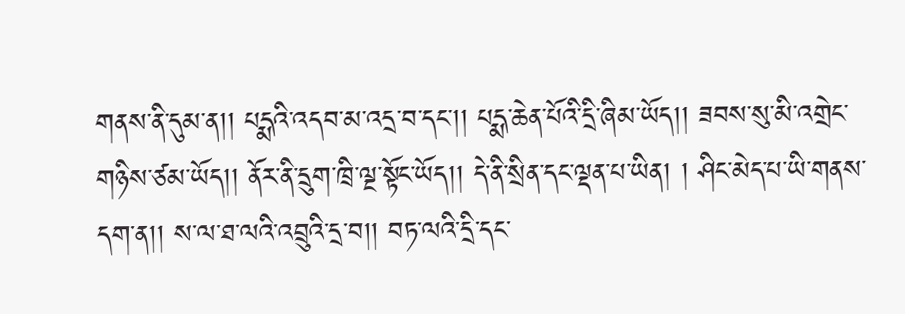གནས་ནི་དུམ་ན།། པདྨའི་འདབ་མ་འདྲ་བ་དང་།། པདྨ་ཆེན་པོའི་དྲི་ཞིམ་ཡོད།། ཟབས་སུ་མི་འགྲེང་གཉིས་ཙམ་ཡོད།། ནོར་ནི་དྲུག་ཁྲི་ལྔ་སྟོང་ཡོད།། དེ་ནི་སྲིན་དང་ལྡན་པ་ཡིན། ། ཤིང་མེད་པ་ཡི་གནས་དག་ན།། ས་ལ་ཐ་ལའི་འབྲུའི་དྲ་བ།། བཏ་ལའི་དྲི་དང་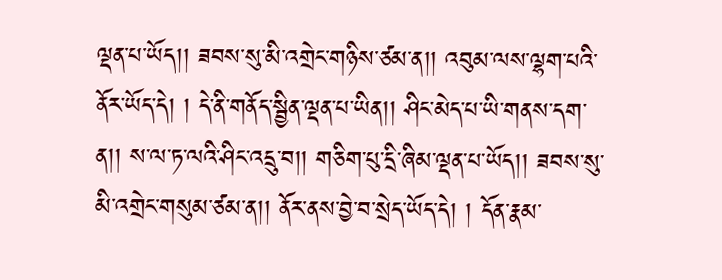ལྡན་པ་ཡོད།། ཟབས་སུ་མི་འགྲེང་གཉིས་ཙམ་ན།། འབུམ་ལས་ལྷག་པའི་ནོར་ཡོད་དེ། ། དེ་ནི་གནོད་སྦྱིན་ལྡན་པ་ཡིན།། ཤིང་མེད་པ་ཡི་གནས་དག་ན།། ས་ལ་ཏ་ལའི་ཤིང་འདྲུ་བ།། གཅིག་པུ་དྲི་ཞིམ་ལྡན་པ་ཡོད།། ཟབས་སུ་མི་འགྲེང་གསུམ་ཙམ་ན།། ནོར་ནས་བྱེ་བ་སྲེད་ཡོད་དེ། ། དོན་རྣམ་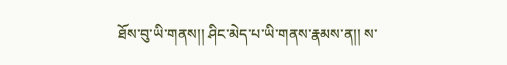ཐོས་བུ་ཡི་གནས།། ཤིང་མེད་པ་ཡི་གནས་རྣམས་ན།། ས་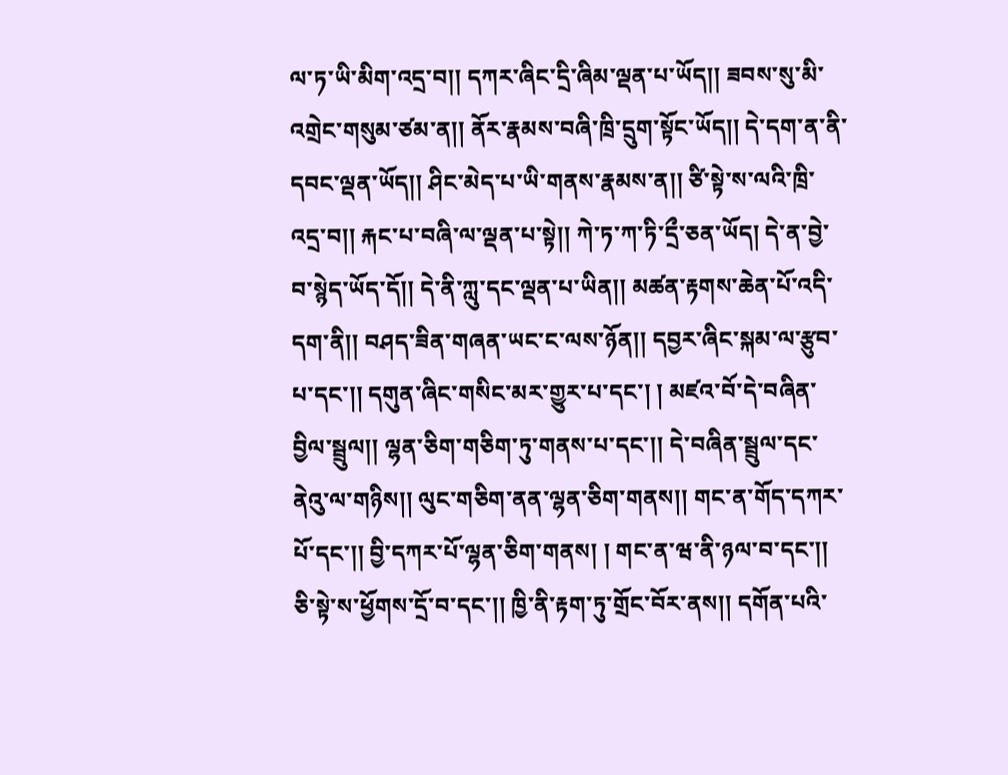ལ་ཏ་ཡི་མིག་འདྲ་བ།། དཀར་ཞིང་དྲི་ཞིམ་ལྡན་པ་ཡོད།། ཟབས་སུ་མི་འགྲེང་གསུམ་ཙམ་ན།། ནོར་རྣམས་བཞི་ཁྲི་དྲུག་སྟོང་ཡོད།། དེ་དག་ན་ནི་དབང་ལྡན་ཡོད།། ཤིང་མེད་པ་ཡི་གནས་རྣམས་ན།། ཙི་སྟེ་ས་ལའི་ཁྲི་འདྲ་བ།། རྐང་པ་བཞི་ལ་ལྡན་པ་སྟེ།། ཀེ་ཏ་ཀ་ཏི་དྲྀ་ཅན་ཡོད། དེ་ན་བྱེ་བ་སྙེད་ཡོད་དོ།། དེ་ནི་ཀླུ་དང་ལྡན་པ་ཡིན།། མཚན་རྟགས་ཆེན་པོ་འདི་དག་ནི།། བཤད་ཟིན་གཞན་ཡང་ང་ལས་ཉོན།། དབྱར་ཞིང་སྐམ་ལ་རྩུབ་པ་དང་།། དགུན་ཞིང་གསིང་མར་གྱུར་པ་དང་། ། མཛའ་བོ་དེ་བཞིན་བྱིལ་སྦྲུལ།། ལྷན་ཅིག་གཅིག་ཏུ་གནས་པ་དང་།། དེ་བཞིན་སྦྲུལ་དང་ནེའུ་ལ་གཉིས།། ལུང་གཅིག་ནན་ལྷན་ཅིག་གནས།། གང་ན་གོད་དཀར་པོ་དང་།། བྱི་དཀར་པོ་ལྷན་ཅིག་གནས། ། གང་ན་ཝ་ནི་ཉལ་བ་དང་།། ཅི་སྟེ་ས་ཕྱོགས་དྲོ་བ་དང་།། ཁྱི་ནི་རྟག་ཏུ་གྲོང་བོར་ནས།། དགོན་པའི་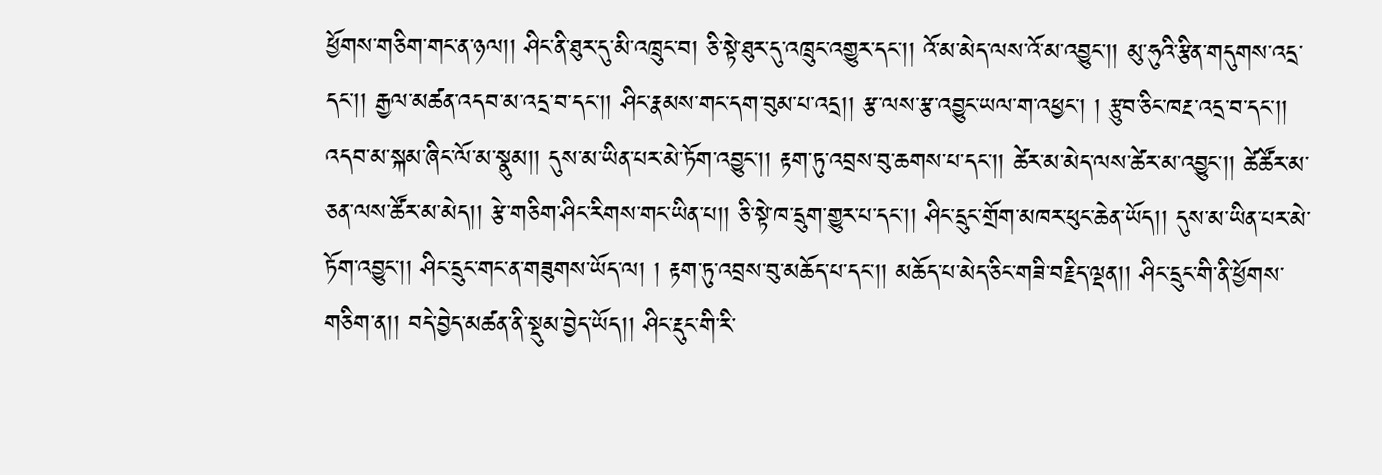ཕྱོགས་གཅིག་གང་ན་ཉལ།། ཤིང་ནི་ཐུར་དུ་མི་འཁྲུང་བ། ཅི་སྟེ་ཐུར་དུ་འཁྲུང་འགྱུར་དང་།། འོ་མ་མེད་ལས་འོ་མ་འབྱུང་།། མུ་ཧུའི་རྩིན་གདུགས་འདྲ་དང་།། རྒྱལ་མཚན་འདབ་མ་འདྲ་བ་དང་།། ཤིང་རྣམས་གང་དག་བུམ་པ་འདྲ།། རྩ་ལས་རྩ་འབྱུང་ཡལ་ག་འཕྱང་། ། རྩུབ་ཅིང་ཁརྔ་འདྲ་བ་དང་།། འདབ་མ་སྐམ་ཞིང་ལོ་མ་སྣུམ།། དུས་མ་ཡིན་པར་མེ་ཏོག་འབྱུང་།། རྟག་ཏུ་འབྲས་བུ་ཆགས་པ་དང་།། ཚེར་མ་མེད་ལས་ཚེར་མ་འབྱུང་།། ཚེཚོར་མ་ཅན་ལས་ཚོར་མ་མེད།། རྩེ་གཅིག་ཤིང་རིགས་གང་ཡིན་པ།། ཅི་སྟེ་ཁ་དྲུག་གྱུར་པ་དང་།། ཤིང་དྲུང་གྲོག་མཁར་ཕུང་ཆེན་ཡོད།། དུས་མ་ཡིན་པར་མེ་ཏོག་འབྱུང་།། ཤིང་དྲུང་གང་ན་གཟུགས་ཡོད་ལ། ། རྟག་ཏུ་འབྲས་བུ་མཆོད་པ་དང་།། མཆོད་པ་མེད་ཅིང་གཟི་བརྗིད་ལྡན།། ཤིང་དྲུང་གི་ནི་ཕྱོགས་གཅིག་ན།། བདེ་བྱེད་མཚན་ནི་སྡུམ་བྱེད་ཡོད།། ཤིང་རྡུང་གི་རི་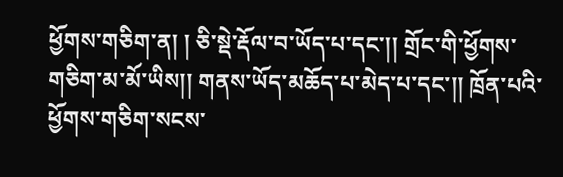ཕྱོགས་གཅིག་ན། ། ཅི་སྡེ་རྡོལ་བ་ཡོད་པ་དང་།། གྲོང་གི་ཕྱོགས་གཅིག་མ་མོ་ཡིས།། གནས་ཡོད་མཆོད་པ་མེད་པ་དང་།། ཁྲོན་པའི་ཕྱོགས་གཅིག་སངས་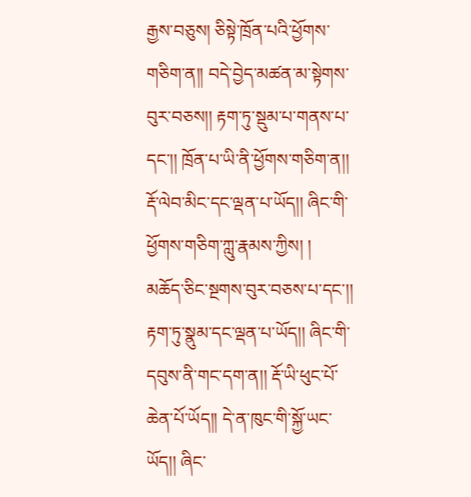རྒྱས་བཅུས། ཅིསྟེ་ཁྲོན་པའི་ཕྱོགས་གཅིག་ན།། བདེ་བྱེད་མཚན་མ་སྟེགས་བུར་བཅས།། རྟག་ཏུ་སྡུམ་པ་གནས་པ་དང་།། ཁྲོན་པ་ཡི་ནི་ཕྱོགས་གཅིག་ན།། རྡོ་ལེབ་མིང་དང་ལྡན་པ་ཡོད།། ཞིང་གི་ཕྱོགས་གཅིག་ཀླུ་རྣམས་ཀྱིས། ། མཆོད་ཅིང་སྔགས་བུར་བཅས་པ་དང་།། རྟག་ཏུ་སྣུམ་དང་ལྡན་པ་ཡོད།། ཞིང་གི་དབུས་ནི་གང་དག་ན།། རྡོ་ཡི་ཕུང་པོ་ཆེན་པོ་ཡོད།། དེ་ན་ཁུང་གི་སྐྱོ་ཡང་ཡོད།། ཞིང་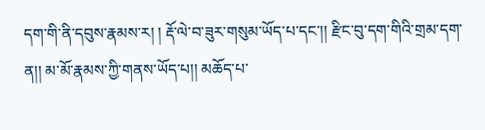དག་གི་ནི་དབུས་རྣམས་ར། ། རྡོ་ལེ་བ་ཟུར་གསུམ་ཡོད་པ་དང་།། རྫིང་བུ་དག་གིའི་གྲམ་དག་ན།། མ་མོ་རྣམས་ཀྱི་གནས་ཡོད་པ།། མཆོད་པ་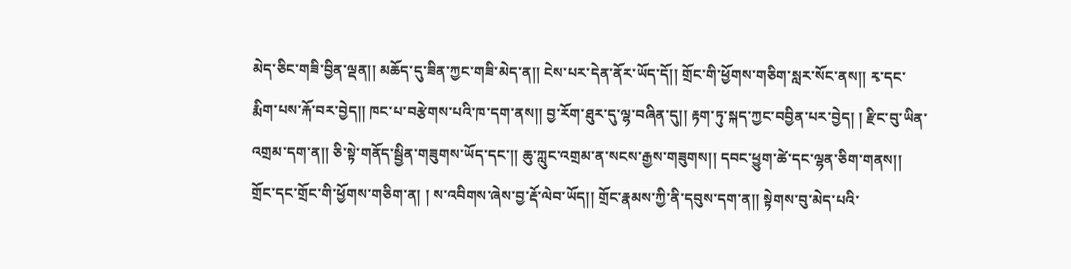མེད་ཅིང་གཟི་བྱིན་ལྡན།། མཆོད་དུ་ཟིན་ཀྱང་གཟི་མེད་ན།། ངེས་པར་དེན་ནོར་ཡོད་དོ།། གྲོང་གི་ཕྱོགས་གཅིག་སླར་སོང་ནས།། རྭ་དང་རྨིག་པས་རྐོ་བར་བྱེད།། ཁང་པ་བརྩེགས་པའི་ཁ་དག་ནས།། བྱ་རོག་ཐུར་དུ་ལྷ་བཞིན་དུ།། རྟག་ཏུ་སྐད་ཀྱང་བབྱིན་པར་བྱེད། ། རྫིང་བུ་ཡིན་འགྲམ་དག་ན།། ཅི་སྟེ་གནོད་སྦྱིན་གཟུགས་ཡོད་དང་།། ཆུ་ཀླུང་འགྲམ་ན་སངས་རྒྱས་གཟུགས།། དབང་ཕྱུག་ཚེ་དང་ལྷན་ཅིག་གནས།། གྲོང་དང་གྲོང་གི་ཕྱོགས་གཅིག་ན། ། ས་འབིགས་ཞེས་བྱ་རྡོ་ལེབ་ཡོད།། གྲོང་རྣམས་ཀྱི་ནི་དབུས་དག་ན།། སྟེགས་བུ་མེད་པའི་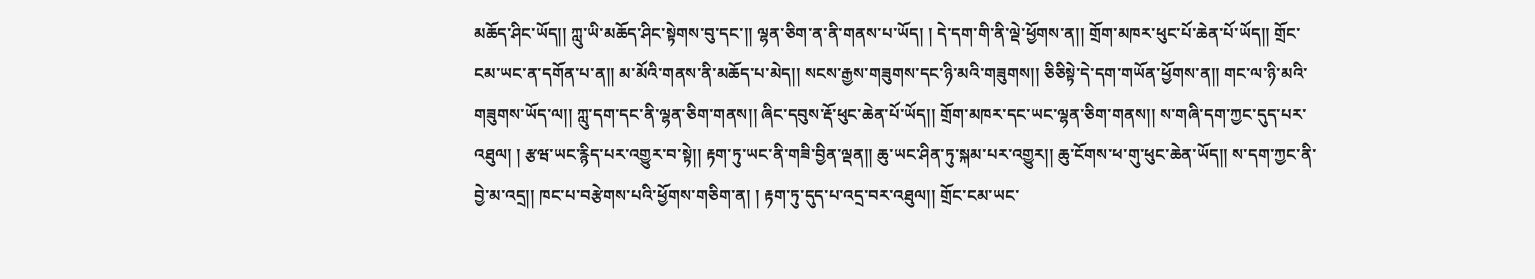མཆོད་ཤིང་ཡོད།། ཀླུ་ཡི་མཆོད་ཤིང་སྟེགས་བུ་དང་།། ལྷན་ཅིག་ན་ནི་གནས་པ་ཡོད། ། དེ་དག་གི་ནི་ལྡེ་ཕྱོགས་ན།། གྲོག་མཁར་ཕུང་པོ་ཆེན་པོ་ཡོད།། གྲོང་ངམ་ཡང་ན་དགོན་པ་ན།། མ་མོའི་གནས་ནི་མཆོད་པ་མེད།། སངས་རྒྱས་གཟུགས་དང་ཉི་མའི་གཟུགས།། ཅིཅིསྟེ་དེ་དག་གཡོན་ཕྱོགས་ན།། གང་ལ་ཉི་མའི་གཟུགས་ཡོད་ལ།། ཀླུ་དག་དང་ནི་ལྷན་ཅིག་གནས།། ཞིང་དབུས་རྡོ་ཕུང་ཆེན་པོ་ཡོད།། གྲོག་མཁར་དང་ཡང་ལྷན་ཅིག་གནས།། ས་གཞི་དག་ཀྱང་དུད་པར་འཐུལ། ། རྩཝ་ཡང་རྙིད་པར་འགྱུར་བ་སྟེ།། རྟག་ཏུ་ཡང་ནི་གཟི་བྱིན་ལྡན།། ཆུ་ཡང་ཤིན་ཏུ་སྐམ་པར་འགྱུར།། ཆུ་ངོགས་ཕ་གུ་ཕུང་ཆེན་ཡོད།། ས་དག་ཀྱང་ནི་བྱེ་མ་འདྲ།། ཁང་པ་བརྩེགས་པའི་ཕྱོགས་གཅིག་ན། ། རྟག་ཏུ་དུད་པ་འདྲ་བར་འཐུལ།། གྲོང་ངམ་ཡང་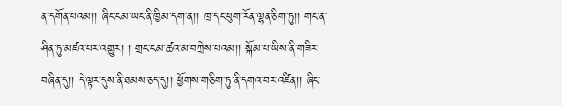ན་དགོན་པའམ།། ཞིང་ངམ་ཡང་ནི་ཁྱིམ་དག་ན།། ཁྲ་དང་ཕུག་རོན་ལྷན་ཅིག་ཏུ།། གང་ན་ཤིན་ཏུ་མཛའ་པར་འགྱུར། ། གྲང་ངམ་ཚའ་མ་བཀྲེས་པའམ།། སྐོམ་པ་ཡིས་ནི་གཟིར་བཞིན་དུ།། དེ་ལྟར་དུས་ནི་ཐམས་ཅད་དུ།། ཕྱོགས་གཅིག་ཏུ་ནི་དགའ་བར་འཛིན།། ཞིང་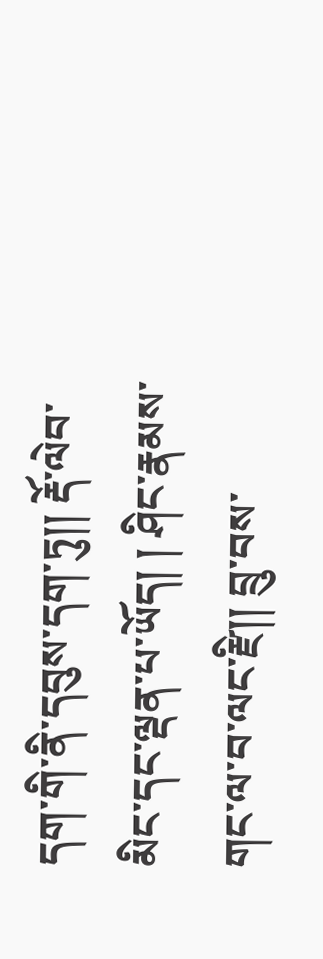དག་གི་ནི་དབུས་དག་ཏུ།། རྡོ་ལེབ་མིང་དང་ལྡན་པ་ཡོད། ། ཤིང་རྣམས་གང་ལ་བ་ལང་རྫི།། བྲུ་བས་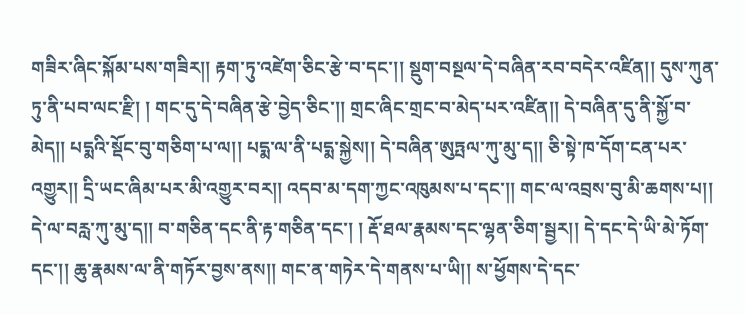གཟིར་ཞིང་སྐོམ་པས་གཟིར།། རྟག་ཏུ་འཛེག་ཅིང་རྩེ་བ་དང་།། སྡུག་བསྔལ་དེ་བཞིན་རབ་བདེར་འཛིན།། དུས་ཀུན་ཏུ་ནི་པབ་ལང་རྫི། ། གང་དུ་དེ་བཞིན་རྩེ་བྱེད་ཅིང་།། གྲང་ཞིང་གྲང་བ་མེད་པར་འཛིན།། དེ་བཞིན་དུ་ནི་སྐྱོ་བ་མེད།། པདྨའི་སྡོང་བུ་གཅིག་པ་ལ།། པདྨ་ལ་ནི་པདྨ་སྐྱེས།། དེ་བཞིན་ཨུཏྤལ་ཀུ་མུ་ད།། ཅི་སྟེ་ཁ་དོག་ངན་པར་འགྱུར།། དྲི་ཡང་ཞིམ་པར་མི་འགྱུར་བར།། འདབ་མ་དག་ཀྱང་འཁུམས་པ་དང་།། གང་ལ་འབྲས་བུ་མི་ཆགས་པ།། དེ་ལ་བརླ་ཀུ་མུ་ད།། བ་གཅིན་དང་ནི་རྟ་གཅིན་དང་། ། རྡོ་ཐལ་རྣམས་དང་ལྷན་ཅིག་སྦྱར།། དེ་དང་དེ་ཡི་མེ་ཏོག་དང་།། ཆུ་རྣམས་ལ་ནི་གཏོར་བྱས་ནས།། གང་ན་གཏེར་དེ་གནས་པ་ཡི།། ས་ཕྱོགས་དེ་དང་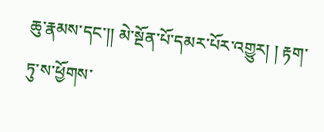ཆུ་རྣམས་དང་།། མེ་སྔོན་པོ་དམར་པོར་འགྱུར། ། རྟག་ཏུ་ས་ཕྱོགས་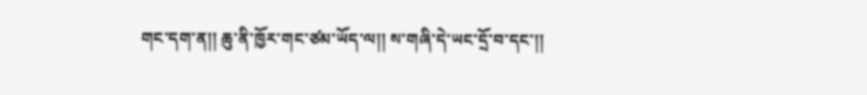གང་དག་ན།། ཆུ་ནི་ཁྱོར་གང་ཙམ་ཡོད་ལ།། ས་གཞི་དེ་ཡང་དྲོ་བ་དང་།།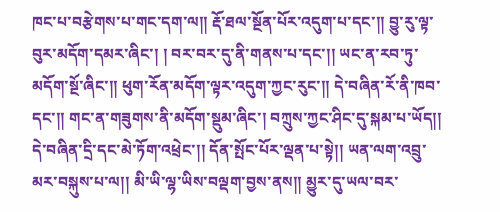ཁང་པ་བརྩེགས་པ་གང་དག་ལ།། རྡོ་ཐལ་སྔོན་པོར་འདུག་པ་དང་།། བྱུ་རུ་ལྟ་བུར་མདོག་དམར་ཞིང་། ། བར་བར་དུ་ནི་གནས་པ་དང་།། ཡང་ན་རབ་ཏུ་མདོག་སྔོ་ཞིང་།། ཕུག་རོན་མདོག་ལྟར་འདུག་ཀྱང་རུང་།། དེ་བཞིན་རོ་ནི་ཁབ་དང་།། གང་ན་གཟུགས་ནི་མདོག་སྡུམ་ཞིང་། བཀྲུས་ཀྱང་ཤིང་དུ་སྐམ་པ་ཡོད།། དེ་བཞིན་དྲི་དང་མེ་ཏོག་འཕྲེང་།། དོན་སྤོང་པོར་ལྡན་པ་སྟེ།། ཡན་ལག་འབྲུ་མར་བསྐུས་པ་ལ།། མི་ཡི་ལྷ་ཡིས་བལྡག་བྱས་ནས།། མྱུར་དུ་ཡལ་བར་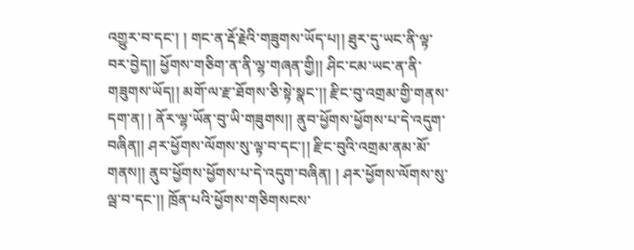འགྱུར་བ་དང་། ། གང་ན་རྡོ་རྗེའི་གཟུགས་ཡོད་པ།། ཐུར་དུ་ཡང་ནི་ལྟ་བར་བྱེད།། ཕྱོགས་གཅིག་ན་ནི་ལྷ་གཞན་གྱི།། ཤིང་ངམ་ཡང་ན་ནི་གཟུགས་ཡོད།། མགོ་ལ་རྫ་ཐོགས་ཅི་སྟེ་སྣང་།། རྫིང་བུ་འགྲམ་གྱི་གནས་དག་ན། ། ནོར་ལྷ་ཡོན་བུ་ཡི་གཟུགས།། ནུབ་ཕྱོགས་ཕྱོགས་པ་དེ་འདུག་བཞིན།། ཤར་ཕྱོགས་ལོགས་སུ་ལྟ་བ་དང་།། རྫིང་བུའི་འགྲམ་ནམ་མོ་གནས།། ནུབ་ཕྱོགས་ཕྱོགས་པ་དེ་འདུག་བཞིན། ། ཤར་ཕྱོགས་ལོགས་སུ་ལྦ་བ་དང་།། ཁྲོན་པའི་ཕྱོགས་གཅིགསངས་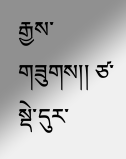རྒྱས་གཟུགས།། ཙ་སྡེ་དུར་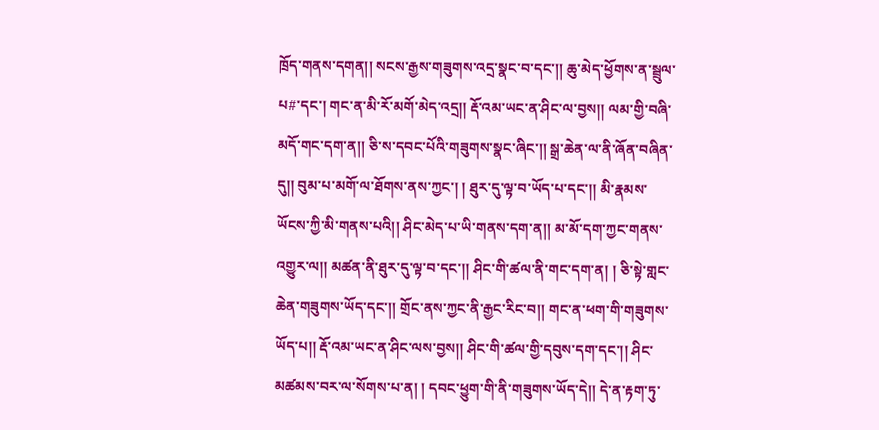ཁྲོད་གནས་དགན།། སངས་རྒྱས་གཟུགས་འདྲ་སྣང་བ་དང་།། ཆུ་མེད་ཕྱོགས་ན་སྦྲུལ་པ#་དང་། གང་ན་མི་རོ་མགོ་མེད་འདྲ།། རྡོ་འམ་ཡང་ན་ཤིང་ལ་བྱས།། ལམ་གྱི་བཞི་མདོ་གང་དག་ན།། ཅི་ས་དབང་པོའི་གཟུགས་སྣང་ཞིང་།། སྒྲ་ཆེན་ལ་ནི་ཞོན་བཞིན་དུ།། བུམ་པ་མགོ་ལ་ཐོགས་ནས་ཀྱང་། ། ཐུར་དུ་ལྟ་བ་ཡོད་པ་དང་།། མི་རྣམས་ཡོངས་ཀྱི་མི་གནས་པའི།། ཤིང་མེད་པ་ཡི་གནས་དག་ན།། མ་མོ་དག་ཀྱང་གནས་འགྱུར་ལ།། མཚན་ནི་ཐུར་དུ་ལྟ་བ་དང་།། ཤིང་གི་ཚལ་ནི་གང་དག་ན། ། ཅི་སྟེ་གླང་ཆེན་གཟུགས་ཡོད་དང་།། གྲོང་ནས་ཀྱང་ནི་རྒྱང་རིང་བ།། གང་ན་ཕག་གི་གཟུགས་ཡོད་པ།། རྡོ་འམ་ཡང་ན་ཤིང་ལས་བྱས།། ཤིང་གི་ཚལ་གྱི་དབུས་དག་དང་།། ཤིང་མཚམས་བར་ལ་སོགས་པ་ན། ། དབང་ཕྱུག་གི་ནི་གཟུགས་ཡོད་དེ།། དེ་ན་རྟག་ཏུ་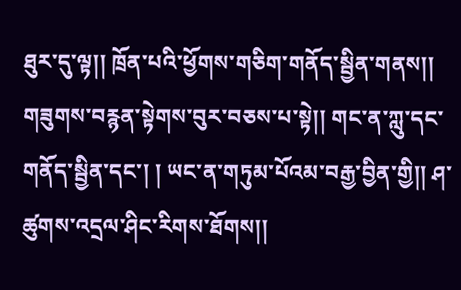ཐུར་དུ་ལྟ།། ཁྲོན་པའི་ཕྱོགས་གཅིག་གནོད་སྦྱིན་གནས།། གཟུགས་བརྙན་སྟེགས་བུར་བཅས་པ་སྟེ།། གང་ན་ཀླུ་དང་གནོད་སྦྱིན་དང་། ། ཡང་ན་གཏུམ་པོའམ་བརྒྱ་བྱིན་གྱི།། ཤ་ཚུགས་འདྲལ་ཤིང་རིགས་ཐོགས།།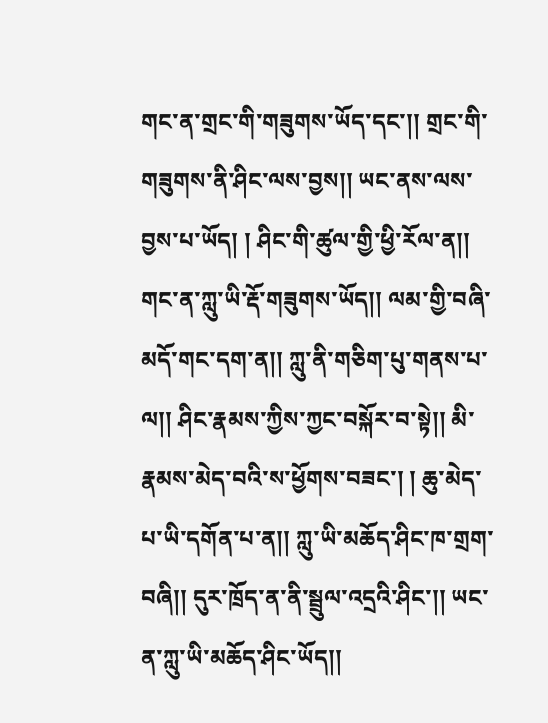གང་ན་གྲང་གི་གཟུགས་ཡོད་དང་།། གྲང་གི་གཟུགས་ནི་ཤིང་ལས་བྱས།། ཡང་ནས་ལས་བྱས་པ་ཡོད། ། ཤིང་གི་ཚུལ་གྱི་ཕྱི་རོལ་ན།། གང་ན་ཀླུ་ཡི་རྡོ་གཟུགས་ཡོད།། ལམ་གྱི་བཞི་མདོ་གང་དག་ན།། ཀླུ་ནི་གཅིག་པུ་གནས་པ་ལ།། ཤིང་རྣམས་ཀྱིས་ཀྱང་བསྐོར་བ་སྟེ།། མི་རྣམས་མེད་བའི་ས་ཕྱོགས་བཟང་། ། ཆུ་མེད་པ་ཡི་དགོན་པ་ན།། ཀླུ་ཡི་མཆོད་ཤིང་ཁ་གྲག་བཞི།། དུར་ཁྲོད་ན་ནི་སྦྲུལ་འདྲའི་ཤིང་།། ཡང་ན་ཀླུ་ཡི་མཆོད་ཤིང་ཡོད།།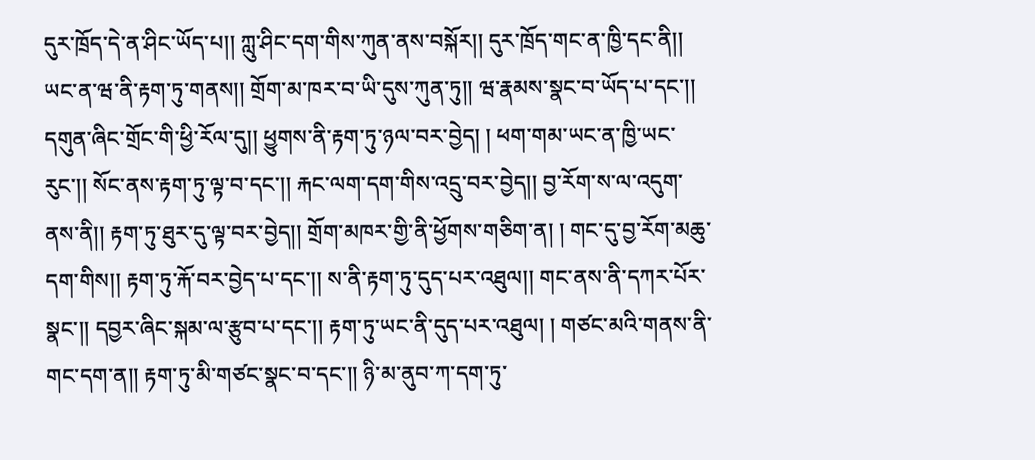དུར་ཁྲོད་དེ་ན་ཤིང་ཡོད་པ།། ཀླུ་ཤིང་དག་གིས་ཀུན་ནས་བསྐོར།། དུར་ཁྲོད་གང་ན་ཁྱི་དང་ནི།། ཡང་ན་ཝ་ནི་རྟག་ཏུ་གནས།། གྲོག་མ་ཁར་བ་ཡི་དུས་ཀུན་ཏུ།། ཝ་རྣམས་སྣང་བ་ཡོད་པ་དང་།། དགུན་ཞིང་གྲོང་གི་ཕྱི་རོལ་དུ།། ཕྱུགས་ནི་རྟག་ཏུ་ཉལ་བར་བྱེད། ། ཕག་གམ་ཡང་ན་ཁྱི་ཡང་རུང་།། སོང་ནས་རྟག་ཏུ་ལྟ་བ་དང་།། རྐང་ལག་དག་གིས་འདྲུ་བར་བྱེད།། བྱ་རོག་ས་ལ་འདུག་ནས་ནི།། རྟག་ཏུ་ཐུར་དུ་ལྟ་བར་བྱེད།། གྲོག་མཁར་གྱི་ནི་ཕྱོགས་གཅིག་ན། ། གང་དུ་བྱ་རོག་མཆུ་དག་གིས།། རྟག་ཏུ་རྐོ་བར་བྱེད་པ་དང་།། ས་ནི་རྟག་ཏུ་དུད་པར་འཐུལ།། གང་ནས་ནི་དཀར་པོར་སྣང་།། དབྱར་ཞིང་སྐམ་ལ་རྩུབ་པ་དང་།། རྟག་ཏུ་ཡང་ནི་དུད་པར་འཐུལ། ། གཙང་མའི་གནས་ནི་གང་དག་ན།། རྟག་ཏུ་མི་གཙང་སྣང་བ་དང་།། ཉི་མ་ནུབ་ཀ་དག་ཏུ་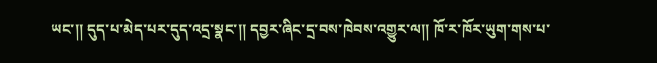ཡང་།། དུད་པ་མེད་པར་དུད་འདྲ་སྣང་།། དབྱར་ཞིང་དྲ་བས་ཁེབས་འགྱུར་ལ།། ཁོ་ར་ཁོར་ཡུག་གས་པ་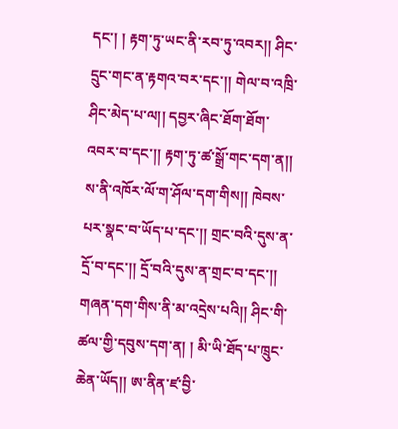དང་། ། རྟག་ཏུ་ཡང་ནི་རབ་ཏུ་འབར།། ཤིང་དྲུང་གང་ན་རྟགའ་བར་དང་།། གེལ་བ་འཁྲི་ཤིང་མེད་པ་ལ།། དབྱར་ཞིང་ཐོག་ཐོག་འབར་བ་དང་།། རྟག་ཏུ་ཚ་སྒྲོ་གང་དག་ན།། ས་ནི་འཁོར་ལོ་ག་ཤོལ་དག་གིས།། ཁེབས་པར་སྣང་བ་ཡོད་པ་དང་།། གྲང་བའི་དུས་ན་དྲོ་བ་དང་།། དྲོ་བའི་དུས་ན་གྲང་བ་དང་།། གཞན་དག་གིས་ནི་མ་འདྲེས་པའི།། ཤིང་གི་ཚལ་གྱི་དབུས་དག་ན། ། མི་ཡི་ཐོད་པ་ཁྲུང་ཆེན་ཡོད།། ཨ་ནིན་ཛ་བྱི་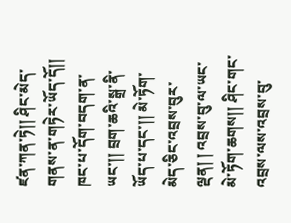ཛན་ཀན་ཏེ།། ཤིང་མེད་གནས་ན་གཏེར་ཡོད་དོ།། ཁང་པ་དོག་བདག་ན་ཡང་།། བྲག་ཆའི་སྒྲ་ནི་ཡོད་པ་དང་།། མེ་ཏོག་མེད་ཅིང་འབྲས་བུར་ལྡན། ། འབྲས་བུ་ལ་ཡང་མེ་ཏོག་ཆགས།། ཤིང་གང་འབྲས་ལས་འབྲས་བུ་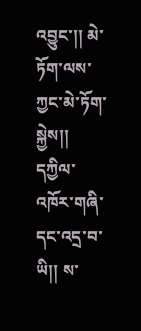འབྱུང་།། མེ་ཏོག་ལས་ཀྱང་མེ་ཏོག་སྐྱེས།། དཀྱིལ་འཁོར་གཞི་དང་འདྲ་བ་ཡི།། ས་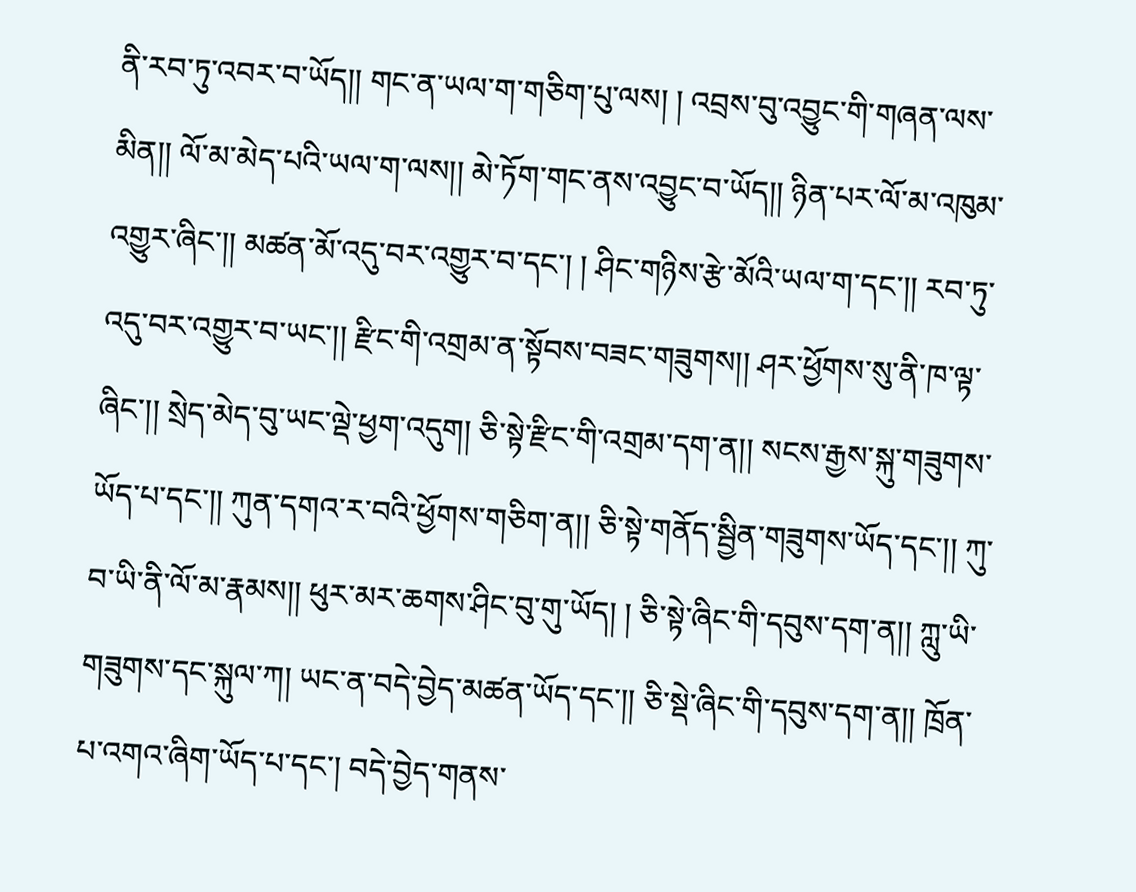ནི་རབ་ཏུ་འབར་བ་ཡོད།། གང་ན་ཡལ་ག་གཅིག་པུ་ལས། ། འབྲས་བུ་འབྱུང་གི་གཞན་ལས་མིན།། ལོ་མ་མེད་པའི་ཡལ་ག་ལས།། མེ་ཏོག་གང་ནས་འབྱུང་བ་ཡོད།། ཉིན་པར་ལོ་མ་འཁུམ་འགྱུར་ཞིང་།། མཚན་མོ་འདུ་བར་འགྱུར་བ་དང་། ། ཤིང་གཉིས་རྩེ་མོའི་ཡལ་ག་དང་།། རབ་ཏུ་འདུ་བར་འགྱུར་བ་ཡང་།། རྫིང་གི་འགྲམ་ན་སྟོབས་བཟང་གཟུགས།། ཤར་ཕྱོགས་སུ་ནི་ཁ་ལྟ་ཞིང་།། སྲེད་མེད་བུ་ཡང་ལྡེ་ཕྱག་འདུག། ཅི་སྟེ་རྫིང་གི་འགྲམ་དག་ན།། སངས་རྒྱས་སྐུ་གཟུགས་ཡོད་པ་དང་།། ཀུན་དགའ་ར་བའི་ཕྱོགས་གཅིག་ན།། ཅི་སྟེ་གནོད་སྦྱིན་གཟུགས་ཡོད་དང་།། ཀུ་བ་ཡི་ནི་ལོ་མ་རྣམས།། ཕུར་མར་ཆགས་ཤིང་བུ་གུ་ཡོད། ། ཅི་སྟེ་ཞིང་གི་དབུས་དག་ན།། ཀླུ་ཡི་གཟུགས་དང་སྐུལ་ཀ། ཡང་ན་བདེ་བྱེད་མཚན་ཡོད་དང་།། ཅི་སྡེ་ཞིང་གི་དབུས་དག་ན།། ཁྲོན་པ་འགའ་ཞིག་ཡོད་པ་དང་། བདེ་བྱེད་གནས་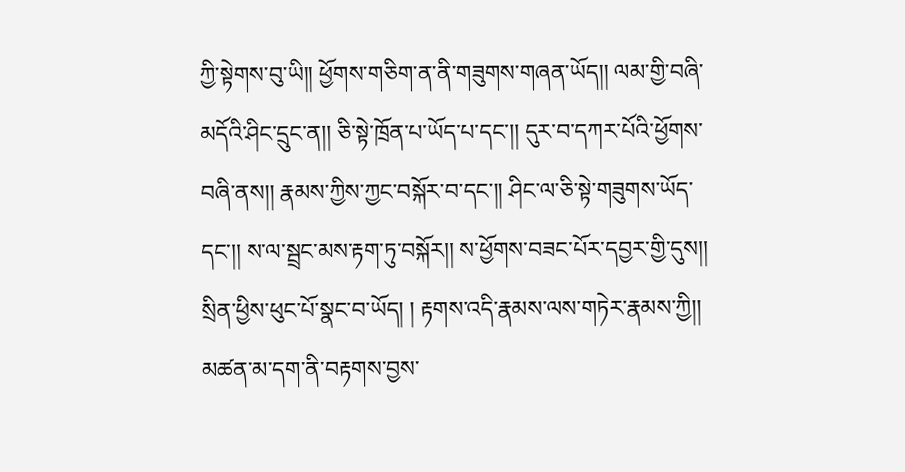ཀྱི་སྟེགས་བུ་ཡི།། ཕྱོགས་གཅིག་ན་ནི་གཟུགས་གཞན་ཡོད།། ལམ་གྱི་བཞི་མདོའི་ཤིང་དྲུང་ན།། ཅི་སྟེ་ཁྲོན་པ་ཡོད་པ་དང་།། དུར་བ་དཀར་པོའི་ཕྱོགས་བཞི་ནས།། རྣམས་ཀྱིས་ཀྱང་བསྐོར་བ་དང་།། ཤིང་ལ་ཅི་སྟེ་གཟུགས་ཡོད་དང་།། ས་ལ་སྦྲང་མས་རྟག་ཏུ་བསྐོར།། ས་ཕྱོགས་བཟང་པོར་དབྱར་གྱི་དུས།། སྲིན་ཕྱིས་ཕུང་པོ་སྣང་བ་ཡོད། ། རྟགས་འདི་རྣམས་ལས་གཏེར་རྣམས་ཀྱི།། མཚན་མ་དག་ནི་བརྟགས་བྱས་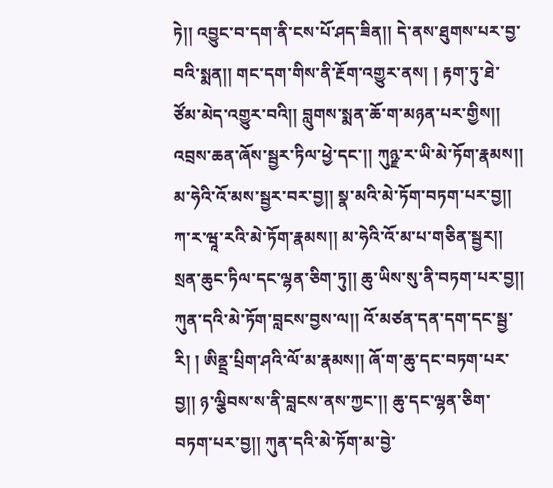ཏེ།། འབྱུང་བ་དག་ནི་ངས་པོ་ཤད་ཟིན།། དེ་ནས་ཐུགས་པར་བྱ་བའི་སྨན།། གང་དག་གིས་ནི་རྔོག་འགྱུར་ནས། ། རྟག་ཏུ་ཐེ་ཙོམ་མེད་འགྱུར་བའི།། བླུགས་སྨན་ཆོ་ག་མཉན་པར་གྱིས།། འབྲས་ཆན་ཞོས་སྦྱར་ཏིལ་ཕྱེ་དང་།། ཀུཉྫ་ར་ཡི་མེ་ཏོག་རྣམས།། མ་ཧེའི་འོ་མས་སྦྱར་བར་བྱ།། སྣ་མའི་མེ་ཏོག་བཏག་པར་བྱ།། ཀ་ར་ཝཱ་རའི་མེ་ཏོག་རྣམས།། མ་ཧེའི་འོ་མ་པ་གཅིན་སྦྱར།། སྲན་ཆུང་ཏིལ་དང་ལྷན་ཅིག་ཏུ།། ཆུ་ཡིས་སུ་ནི་བཏག་པར་བྱ།། ཀུན་དའི་མེ་ཏོག་བླངས་བྱས་ལ།། འོ་མཙན་དན་དག་དང་སྦྱ་རི། ། ཨིནྡྲ་པྲིག་ཤའི་ལོ་མ་རྣམས།། ཞོ་ག་ཆུ་དང་བཏག་པར་བྱ།། ཉ་ལྕིབས་ས་ནི་བླངས་ནས་ཀྱང་།། ཆུ་དང་ལྷན་ཅིག་བཏག་པར་བྱ།། ཀུན་དའི་མེ་ཏོག་མ་བྱེ་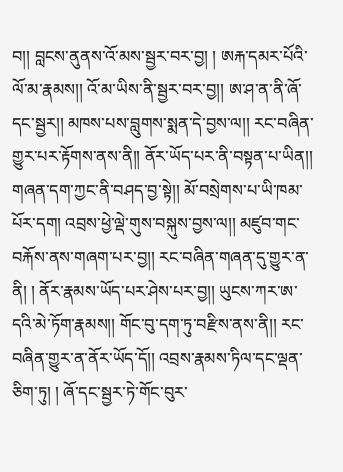བ།། བླངས་ནུནས་འོ་མས་སྦྱར་བར་བྱ། ། ཨརྐ་དམར་པོའི་ལོ་མ་རྣམས།། འོ་མ་ཡིས་ནི་སྦྱར་བར་བྱ།། ཨ་ཤ་ན་ནི་ཞོ་དང་སྦྱར།། མཁས་པས་བླུགས་སྨན་དེ་བྱས་ལ།། རང་བཞིན་གྱུར་པར་རྟོགས་ནས་ནི།། ནོར་ཡོད་པར་ནི་བསྟན་པ་ཡིན།། གཞན་དག་ཀྱང་ནི་བཤད་བྱ་སྟེ།། མོ་བསྲེགས་པ་ཡི་ཁམ་པོར་དག། འབྲས་ཕྱེ་ལྡེ་གུས་བསྐུས་བྱས་ལ།། མཛུབ་གང་བརྐོས་ནས་གཞག་པར་བྱ།། རང་བཞིན་གཞན་དུ་གྱུར་ན་ནི། ། ནོར་རྣམས་ཡོད་པར་ཤེས་པར་བྱ།། ཡུངས་ཀར་ཨ་དའི་མེ་ཏོག་རྣམས།། གོང་བུ་དག་ཏུ་བརྫིས་ནས་ནི།། རང་བཞིན་གྱུར་ན་ནོར་ཡོད་དོ།། འབྲས་རྣམས་ཏིལ་དང་ལྡན་ཅིག་ཏུ། ། ཞོ་དང་སྦྱར་ཏེ་གོང་བུར་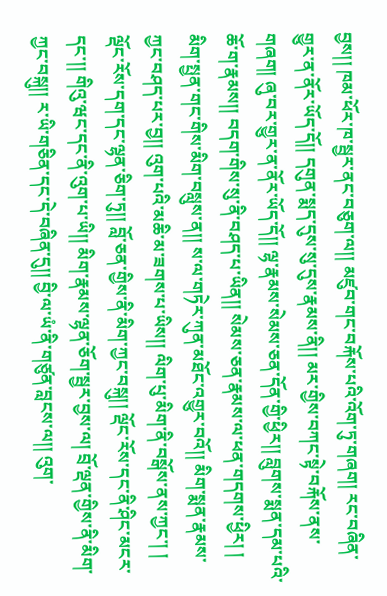བྱས།། ཁམ་ཕོར་ཁ་སྦྱར་ནང་བཅུག་ལ།། མཛུབ་གང་བརྐོས་པའི་འོག་ཏུ་གཞག། རང་བཞིན་གྱུར་ན་ནོར་ཡོད་དོ།། དགུན་སྨད་དུས་སུ་དུས་རྣམས་ནི།། མར་གྱིས་བཀང་སྟེ་བརྐོས་ནས་གཞག། ཞུ་བར་གྱུར་ན་ནོར་ཡོད་དོ།། ལྷ་རྣམས་སེམས་ཅན་དོན་གྱི་ཕྱིར།། བླུགས་སྨན་དམ་པའི་ཆོ་ག་རྣམས།། བདག་གིས་སུ་ནི་བཤད་པ་ཡིན།། སེམས་ཅན་རྣམས་ལ་ཕན་གདགས་ཕྱིར། ། མིག་སྤྱན་གང་གིས་མིག་བསླུས་ན།། ས་ལ་གཏེར་ཀུན་མཐོང་འགྱུར་བའོ།། མིག་སྨན་རྣམས་ཀྱང་བཤད་པར་བྱ།། འུག་པའི་མཆི་མ་ཟགས་པ་ཡིས།། ལིག་པུ་མིག་ནི་བསྒོས་ནས་ཀྱང་། ། ལྡོང་རོས་དག་དང་ལྷན་ཅིག་ཏུ།། བློ་ཅན་གྱིས་ནི་མིག་ཀྱང་བསྐུ།། ལྡོང་རོས་དང་ནི་ཤིང་མངར་དང་།། གིའུ་ཝང་དང་ནི་འུག་པ་ཡི།། མིག་རྣམས་ལྷན་ཅོག་སྦྱར་བྱས་ལ། བྲོ་ལྡན་གྱིས་ནི་མིག་ཀྱང་བསྐུ།། ར་ཡི་གཅིན་དང་དེ་བཞིན་དུ།། བྱི་ལ་ཡཾ་ནི་གཙུན་བླངས་ལ།། འུག་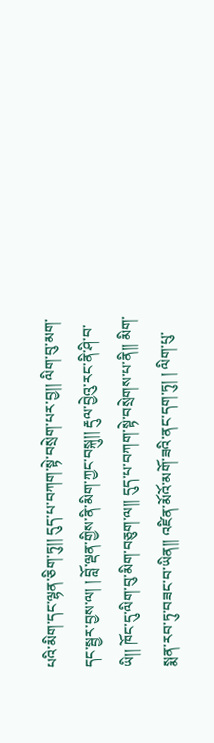པའི་མིག་དང་ལྷན་ཅིག་ཏུ།། དུད་པ་བཀག་སྟེ་བསྲེག་པར་བྱ།། ལིག་བུ་མག་དང་སྦྱར་བྱས་ལ། ། བློ་ལྡན་གྱིས་ནི་མིག་ཀྱང་བསྐུ།། རྡུལ་བྱེའུ་རང་ནི་ཤི་བ་ཡི།། ཁོང་དུ་ལིག་བུ་མིག་བཅུག་ལ།། དུད་པ་བཀག་སྟེ་བསྲེགས་པ་ནི།། མིག་སྨན་རབ་ཏུ་བཟང་བ་ཡིན།། འཛིན་མོའོ་མགོ་ཟའི་ནང་དག་ཏུ། ། ལིག་པུ་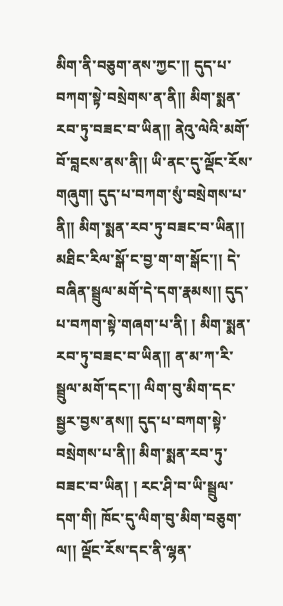མིག་ནི་བཅུག་ནས་ཀྱང་།། དུད་པ་བཀག་སྟེ་བསྲེགས་ན་ནི།། མིག་སྨན་རབ་ཏུ་བཟང་བ་ཡིན།། ནེའུ་ལེའི་མགོ་བོ་བླངས་ནས་ནི།། ཡི་ནང་དུ་ལྡོང་རོས་གཞུག། དུད་པ་བཀག་སུཾ་བསྲེགས་པ་ནི།། མིག་སྨན་རབ་ཏུ་བཟང་བ་ཡིན།། མཐིང་རིལ་སྒོ་ང་བྱ་ག་ག་སྒོང་།། དེ་བཞིན་སྦྲུལ་མགོ་དེ་དག་རྣམས།། དུད་པ་བཀག་སྟེ་གཞག་པ་ནི། ། མིག་སྨན་རབ་ཏུ་བཟང་བ་ཡིན།། ན་མ་ཀ་རི་སྦྲུལ་མགོ་དང་།། ལིག་བུ་མིག་དང་སྦྱར་བྱས་ནས།། དུད་པ་བཀག་སྟེ་བསྲེགས་པ་ནི།། མིག་སྨན་རབ་ཏུ་བཟང་བ་ཡིན། ། རང་ཤི་བ་ཡི་སྦྲུལ་དག་གི། ཁོང་དུ་ལིག་བུ་མིག་བཅུག་ལ།། ལྡོང་རོས་དང་ནི་ལྷན་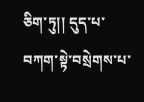ཅིག་ཏུ།། དུད་པ་བཀག་སྟེ་བསྲེགས་པ་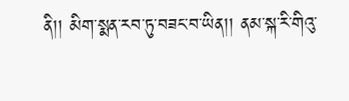ནི།། མིག་སྨན་རབ་ཏུ་བཟང་བ་ཡིན།། ནམ་སྐ་རི་གིའུ་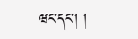ཝང་དང་། །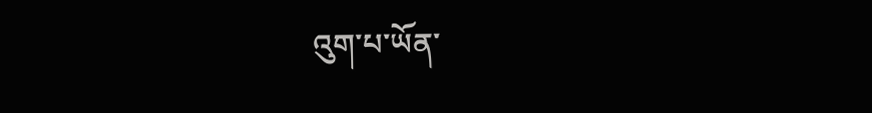འུག་པ་ཡོན་